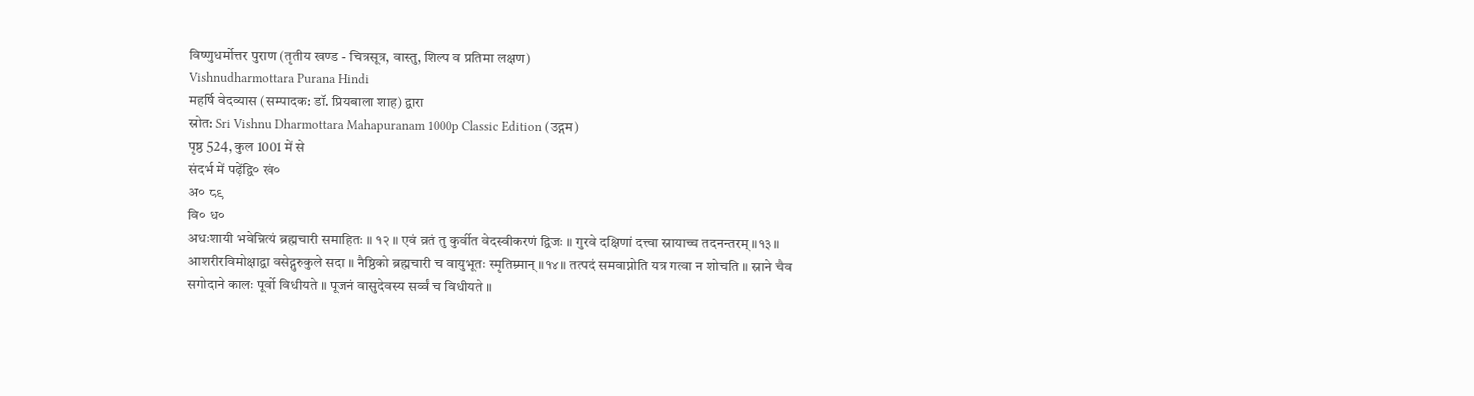विष्णुधर्मोत्तर पुराण (तृतीय खण्ड - चित्रसूत्र, वास्तु, शिल्प व प्रतिमा लक्षण)
Vishnudharmottara Purana Hindi
महर्षि वेदव्यास (सम्पादक: डॉ. प्रियबाला शाह) द्वारा
स्रोत: Sri Vishnu Dharmottara Mahapuranam 1000p Classic Edition (उद्गम)
पृष्ठ 524, कुल 1001 में से
संदर्भ में पढ़ेंद्वि० खं०
अ० ८९
वि० ध०
अधःशायी भवेन्नित्यं ब्रह्मचारी समाहितः ॥ १२ ॥ एवं व्रतं तु कुर्वीत वेदस्वीकरणं द्विजः ॥ गुरवे दक्षिणां दत्त्वा स्नायाच्च तदनन्तरम् ॥१३॥
आशरीरविमोक्षाद्वा वसेद्गुरुकुले सदा ॥ नैष्ठिको ब्रह्मचारी च वायुभूतः स्मृतिम्र्मान् ॥१४॥ तत्पदं समवाप्नोति यत्र गत्वा न शोचति ॥ स्नाने चैव
सगोदाने कालः पूर्वो विधीयते ॥ पूजनं वासुदेवस्य सर्व्वं च विधीयते ॥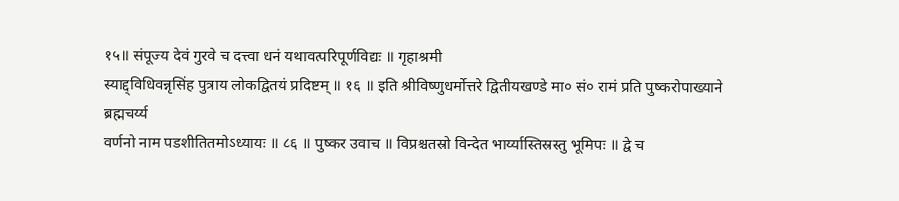१५॥ संपूज्य देवं गुरवे च दत्त्वा धनं यथावत्परिपूर्णविद्यः ॥ गृहाश्रमी
स्याद्द्विधिवन्नृसिंह पुत्राय लोकद्वितयं प्रदिष्टम् ॥ १६ ॥ इति श्रीविष्णुधर्मोत्तरे द्वितीयखण्डे मा० सं० रामं प्रति पुष्करोपाख्याने ब्रह्मचर्य्य
वर्णनो नाम पडशीतितमोऽध्यायः ॥ ८६ ॥ पुष्कर उवाच ॥ विप्रश्चतस्रो विन्देत भार्य्यास्तिस्रस्तु भूमिपः ॥ द्वे च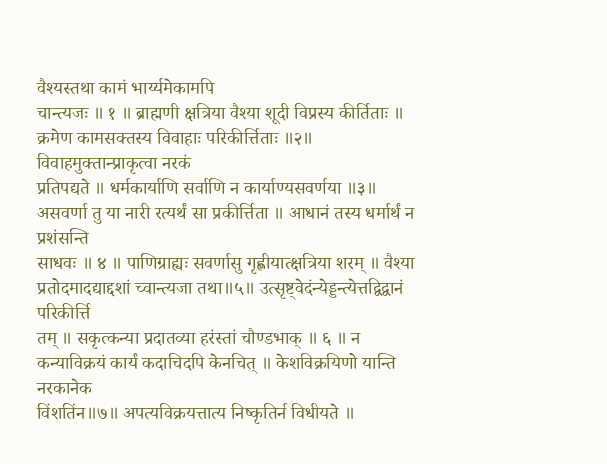वैश्यस्तथा कामं भार्य्यमेकामपि
चान्त्यजः ॥ १ ॥ ब्राह्मणी क्षत्रिया वैश्या शूदी विप्रस्य कीर्तिताः ॥ क्रमेण कामसक्तस्य विवाहाः परिकीर्त्तिताः ॥२॥ विवाहमुक्तान्प्राकृत्वा नरकं
प्रतिपद्यते ॥ धर्मकार्याणि सर्वाणि न कार्याण्यसवर्णया ॥३॥ असवर्णा तु या नारी रत्यर्थं सा प्रकीर्त्तिता ॥ आधानं तस्य धर्मार्थं न प्रशंसन्ति
साधवः ॥ ४ ॥ पाणिग्राह्यः सवर्णासु गृह्णीयात्क्षत्रिया शरम् ॥ वैश्या प्रतोदमादद्याद्दशां च्वान्त्यजा तथा॥५॥ उत्सृष्ट्वेदंन्येड्डन्त्येत्तद्विद्वानं परिकीर्त्ति
तम् ॥ सकृत्कन्या प्रदातव्या हरंस्तां चौण्डभाक् ॥ ६ ॥ न कन्याविक्रयं कार्यं कदाचिदपि केनचित् ॥ केशविक्रयिणो यान्ति नरकानेक
विंशतिंन॥७॥ अपत्यविक्रयत्तात्य निष्कृतिर्न विधीयते ॥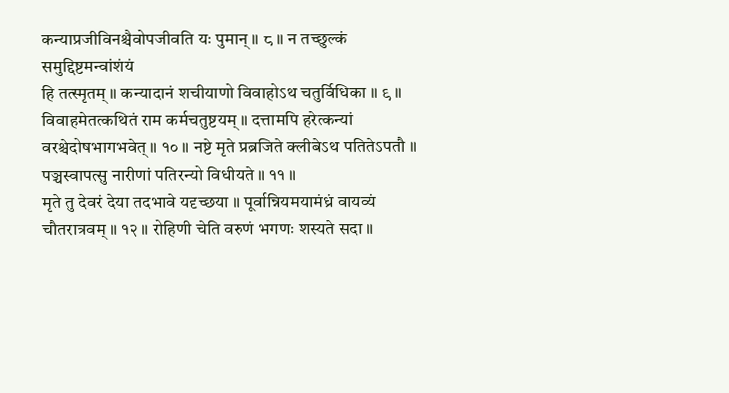कन्याप्रजीविनश्चैवोपजीवति यः पुमान् ॥ ८ ॥ न तच्छुल्कं समुद्दिष्टमन्वांशंयं
हि तत्स्मृतम् ॥ कन्यादानं शचीयाणो विवाहोऽथ चतुर्विधिका ॥ ९ ॥ विवाहमेतत्कथितं राम कर्मचतुष्टयम् ॥ दत्तामपि हरेत्कन्यां
वरश्चेदोषभागभवेत् ॥ १० ॥ नष्टे मृते प्रब्रजिते क्लीबेऽथ पतितेऽपतौ ॥ पञ्चस्वापत्सु नारीणां पतिरन्यो विधीयते ॥ ११ ॥
मृते तु देवरं देया तदभावे यदृच्छया ॥ पूर्वान्नियमयामंध्रं वायव्यं चौतरात्रवम् ॥ १२ ॥ रोहिणी चेति वरुणं भगणः शस्यते सदा ॥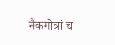नैकगोत्रां च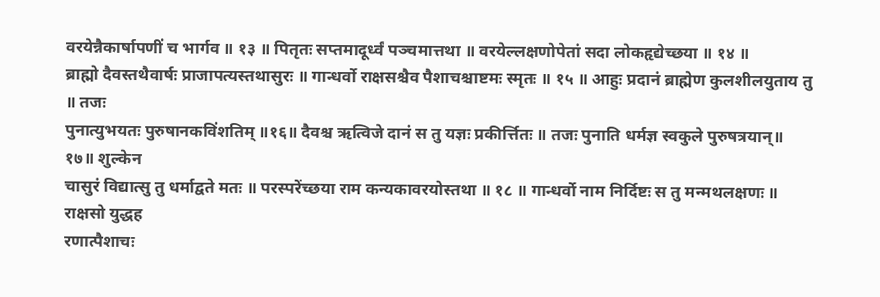वरयेन्नैकार्षापणीं च भार्गव ॥ १३ ॥ पितृतः सप्तमादूर्ध्वं पञ्चमात्तथा ॥ वरयेल्लक्षणोपेतां सदा लोकहृद्येच्छया ॥ १४ ॥
ब्राह्मो दैवस्तथैवार्षः प्राजापत्यस्तथासुरः ॥ गान्धर्वो राक्षसश्चैव पैशाचश्चाष्टमः स्मृतः ॥ १५ ॥ आहुः प्रदानं ब्राह्मेण कुलशीलयुताय तु ॥ तजः
पुनात्युभयतः पुरुषानकविंशतिम् ॥१६॥ दैवश्च ऋत्विजे दानं स तु यज्ञः प्रकीर्त्तितः ॥ तजः पुनाति धर्मज्ञ स्वकुले पुरुषत्रयान्॥ १७॥ शुल्केन
चासुरं विद्यात्सु तु धर्माद्वते मतः ॥ परस्परेंच्छया राम कन्यकावरयोस्तथा ॥ १८ ॥ गान्धर्वो नाम निर्दिष्टः स तु मन्मथलक्षणः ॥ राक्षसो युद्धह
रणात्पैशाचः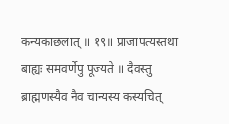कन्यकाछलात् ॥ १९॥ प्राजापत्यस्तथा बाह्यः समवर्णेपु पूज्यते ॥ दैवस्तु ब्राह्मणस्यैव नैव चान्यस्य कस्यचित्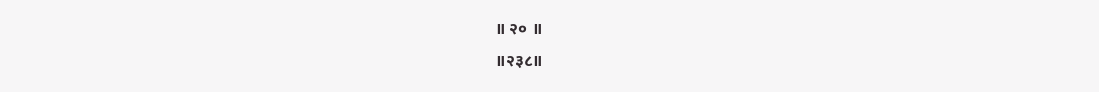॥ २० ॥
॥२३८॥